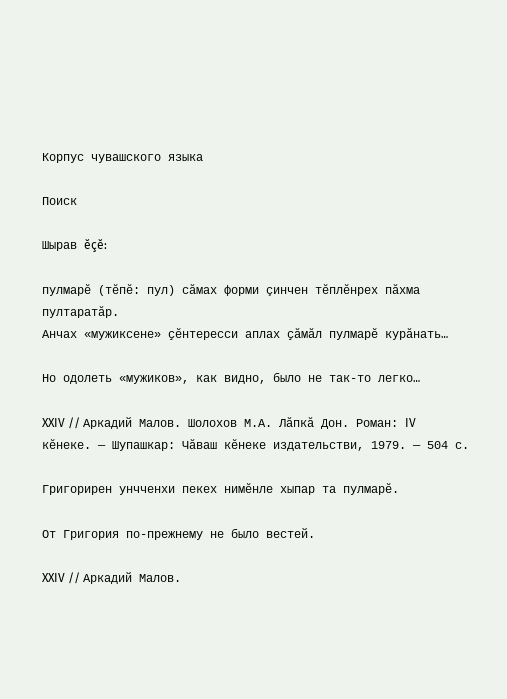Корпус чувашского языка

Поиск

Шырав ĕçĕ:

пулмарӗ (тĕпĕ: пул) сăмах форми çинчен тĕплĕнрех пăхма пултаратăр.
Анчах «мужиксене» ҫӗнтересси аплах ҫӑмӑл пулмарӗ курӑнать…

Но одолеть «мужиков», как видно, было не так-то легко…

XXIV // Аркадий Малов. Шолохов М.А. Лӑпкӑ Дон. Роман: IV кӗнеке. — Шупашкар: Чӑваш кӗнеке издательстви, 1979. — 504 с.

Григорирен унчченхи пекех нимӗнле хыпар та пулмарӗ.

От Григория по-прежнему не было вестей.

XXIV // Аркадий Малов.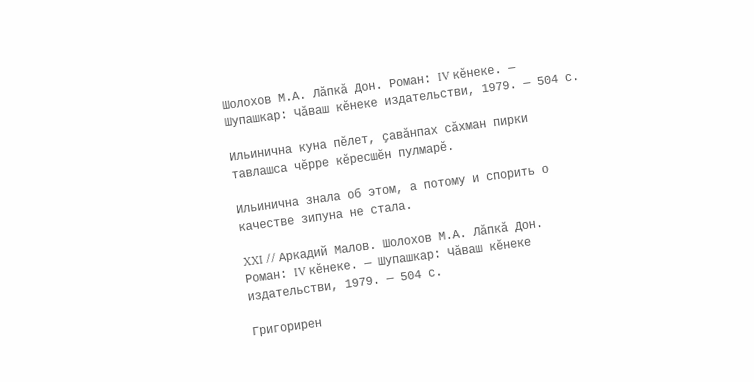Шолохов М.А. Лӑпкӑ Дон. Роман: IV кӗнеке. — Шупашкар: Чӑваш кӗнеке издательстви, 1979. — 504 с.

Ильинична куна пӗлет, ҫавӑнпах сӑхман пирки тавлашса чӗрре кӗресшӗн пулмарӗ.

Ильинична знала об этом, а потому и спорить о качестве зипуна не стала.

XXI // Аркадий Малов. Шолохов М.А. Лӑпкӑ Дон. Роман: IV кӗнеке. — Шупашкар: Чӑваш кӗнеке издательстви, 1979. — 504 с.

Григорирен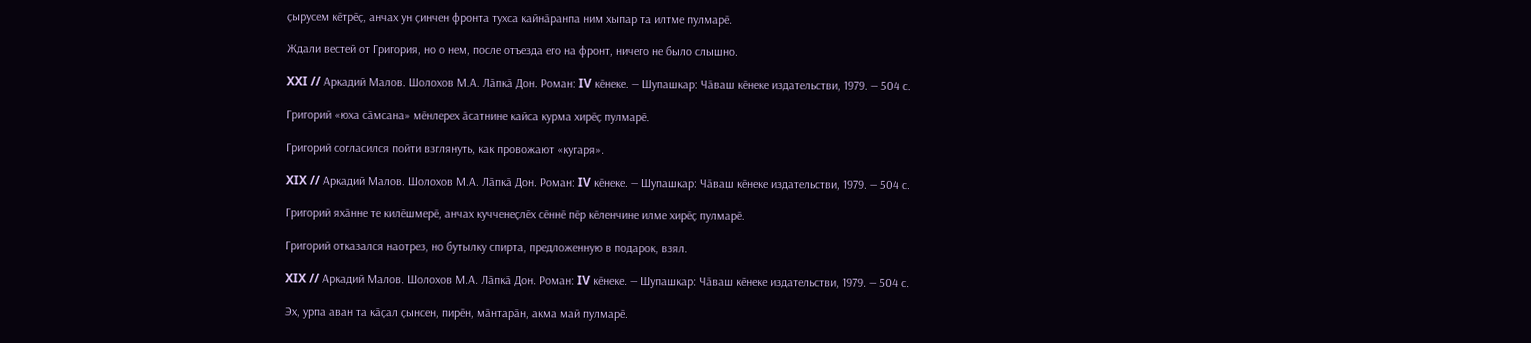ҫырусем кӗтрӗҫ, анчах ун ҫинчен фронта тухса кайнӑранпа ним хыпар та илтме пулмарӗ.

Ждали вестей от Григория, но о нем, после отъезда его на фронт, ничего не было слышно.

XXI // Аркадий Малов. Шолохов М.А. Лӑпкӑ Дон. Роман: IV кӗнеке. — Шупашкар: Чӑваш кӗнеке издательстви, 1979. — 504 с.

Григорий «юха сӑмсана» мӗнлерех ӑсатнине кайса курма хирӗҫ пулмарӗ.

Григорий согласился пойти взглянуть, как провожают «кугаря».

XIX // Аркадий Малов. Шолохов М.А. Лӑпкӑ Дон. Роман: IV кӗнеке. — Шупашкар: Чӑваш кӗнеке издательстви, 1979. — 504 с.

Григорий яхӑнне те килӗшмерӗ, анчах кучченеҫлӗх сӗннӗ пӗр кӗленчине илме хирӗҫ пулмарӗ.

Григорий отказался наотрез, но бутылку спирта, предложенную в подарок, взял.

XIX // Аркадий Малов. Шолохов М.А. Лӑпкӑ Дон. Роман: IV кӗнеке. — Шупашкар: Чӑваш кӗнеке издательстви, 1979. — 504 с.

Эх, урпа аван та кӑҫал ҫынсен, пирӗн, мӑнтарӑн, акма май пулмарӗ.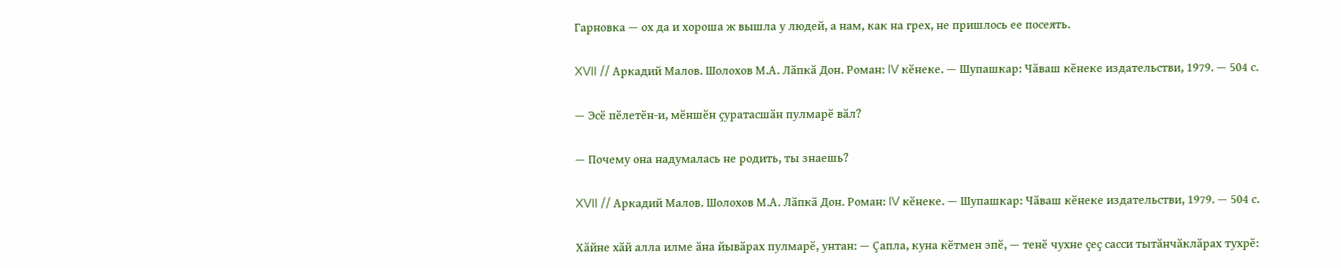Гарновка — ох да и хороша ж вышла у людей, а нам, как на грех, не пришлось ее посеять.

XVII // Аркадий Малов. Шолохов М.А. Лӑпкӑ Дон. Роман: IV кӗнеке. — Шупашкар: Чӑваш кӗнеке издательстви, 1979. — 504 с.

— Эсӗ пӗлетӗн-и, мӗншӗн ҫуратасшӑн пулмарӗ вӑл?

— Почему она надумалась не родить, ты знаешь?

XVII // Аркадий Малов. Шолохов М.А. Лӑпкӑ Дон. Роман: IV кӗнеке. — Шупашкар: Чӑваш кӗнеке издательстви, 1979. — 504 с.

Хӑйне хӑй алла илме ӑна йывӑрах пулмарӗ, унтан: — Ҫапла, куна кӗтмен эпӗ, — тенӗ чухне ҫеҫ сасси тытӑнчӑклӑрах тухрӗ: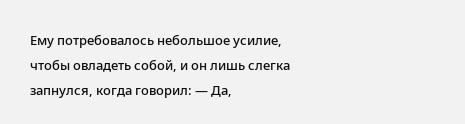Ему потребовалось небольшое усилие, чтобы овладеть собой, и он лишь слегка запнулся, когда говорил: — Да,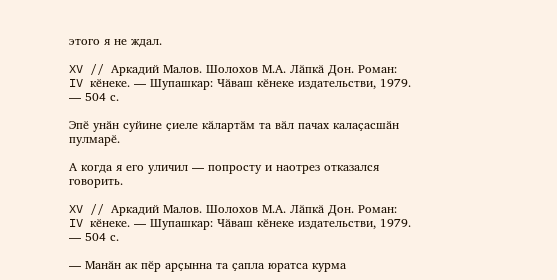этого я не ждал.

XV // Аркадий Малов. Шолохов М.А. Лӑпкӑ Дон. Роман: IV кӗнеке. — Шупашкар: Чӑваш кӗнеке издательстви, 1979. — 504 с.

Эпӗ унӑн суйине ҫиеле кӑлартӑм та вӑл пачах калаҫасшӑн пулмарӗ.

А когда я его уличил — попросту и наотрез отказался говорить.

XV // Аркадий Малов. Шолохов М.А. Лӑпкӑ Дон. Роман: IV кӗнеке. — Шупашкар: Чӑваш кӗнеке издательстви, 1979. — 504 с.

— Манӑн ак пӗр арҫынна та ҫапла юратса курма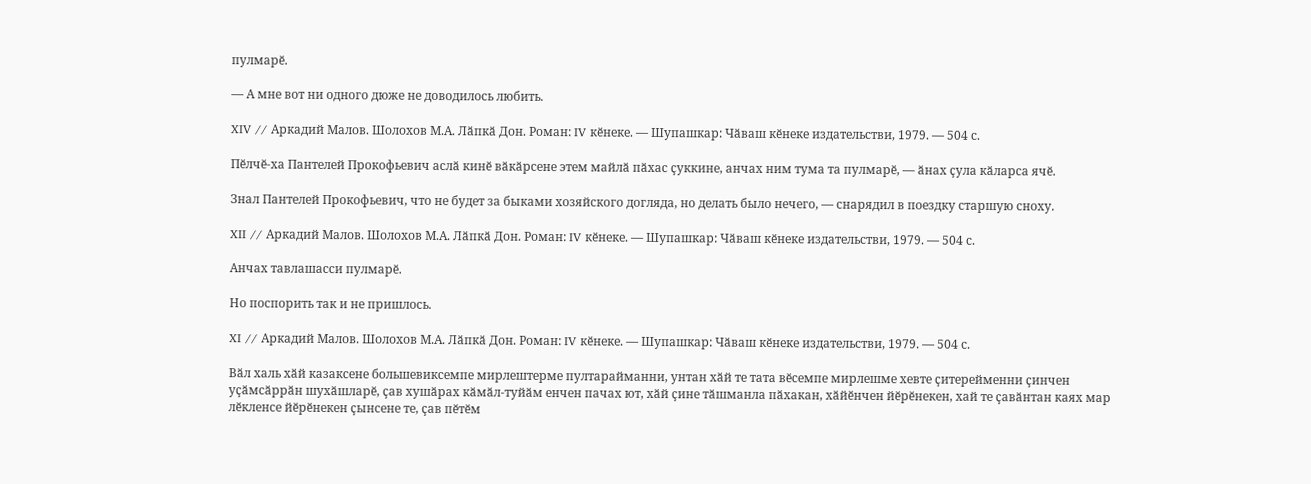пулмарӗ.

— А мне вот ни одного дюже не доводилось любить.

XIV // Аркадий Малов. Шолохов М.А. Лӑпкӑ Дон. Роман: IV кӗнеке. — Шупашкар: Чӑваш кӗнеке издательстви, 1979. — 504 с.

Пӗлчӗ-ха Пантелей Прокофьевич аслӑ кинӗ вӑкӑрсене этем майлӑ пӑхас ҫуккине, анчах ним тума та пулмарӗ, — ӑнах ҫула кӑларса ячӗ.

Знал Пантелей Прокофьевич, что не будет за быками хозяйского догляда, но делать было нечего, — снарядил в поездку старшую сноху.

XII // Аркадий Малов. Шолохов М.А. Лӑпкӑ Дон. Роман: IV кӗнеке. — Шупашкар: Чӑваш кӗнеке издательстви, 1979. — 504 с.

Анчах тавлашасси пулмарӗ.

Но поспорить так и не пришлось.

XI // Аркадий Малов. Шолохов М.А. Лӑпкӑ Дон. Роман: IV кӗнеке. — Шупашкар: Чӑваш кӗнеке издательстви, 1979. — 504 с.

Вӑл халь хӑй казаксене большевиксемпе мирлештерме пултарайманни, унтан хӑй те тата вӗсемпе мирлешме хевте ҫитерейменни ҫинчен уҫӑмсӑррӑн шухӑшларӗ, ҫав хушӑрах кӑмӑл-туйӑм енчен пачах ют, хӑй ҫине тӑшманла пӑхакан, хӑйӗнчен йӗрӗнекен, хай те ҫавӑнтан каях мар лӗкленсе йӗрӗнекен ҫынсене те, ҫав пӗтӗм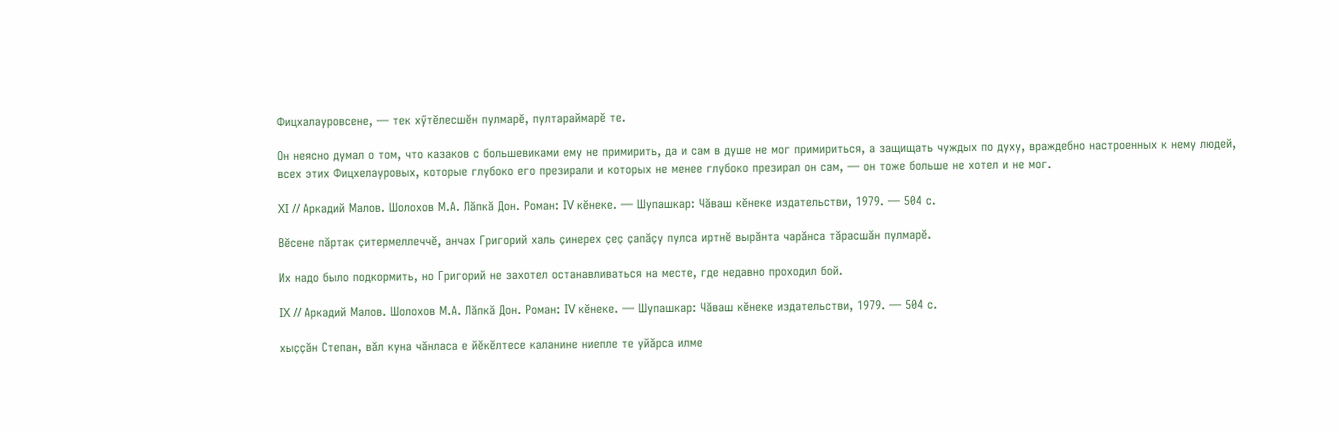Фицхалауровсене, — тек хӳтӗлесшӗн пулмарӗ, пултараймарӗ те.

Он неясно думал о том, что казаков с большевиками ему не примирить, да и сам в душе не мог примириться, а защищать чуждых по духу, враждебно настроенных к нему людей, всех этих Фицхелауровых, которые глубоко его презирали и которых не менее глубоко презирал он сам, — он тоже больше не хотел и не мог.

XI // Аркадий Малов. Шолохов М.А. Лӑпкӑ Дон. Роман: IV кӗнеке. — Шупашкар: Чӑваш кӗнеке издательстви, 1979. — 504 с.

Вӗсене пӑртак ҫитермеллеччӗ, анчах Григорий халь ҫинерех ҫеҫ ҫапӑҫу пулса иртнӗ вырӑнта чарӑнса тӑрасшӑн пулмарӗ.

Их надо было подкормить, но Григорий не захотел останавливаться на месте, где недавно проходил бой.

IX // Аркадий Малов. Шолохов М.А. Лӑпкӑ Дон. Роман: IV кӗнеке. — Шупашкар: Чӑваш кӗнеке издательстви, 1979. — 504 с.

хыҫҫӑн Степан, вӑл куна чӑнласа е йӗкӗлтесе каланине ниепле те уйӑрса илме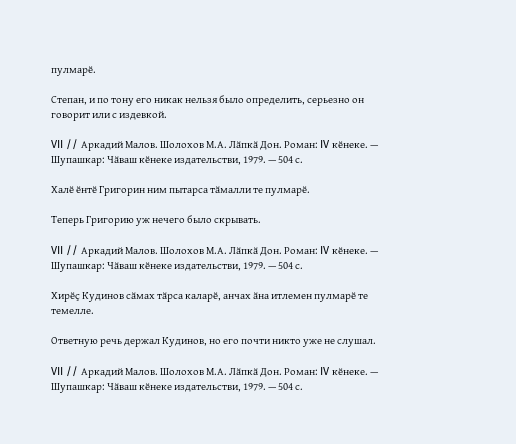пулмарӗ.

Степан, и по тону его никак нельзя было определить, серьезно он говорит или с издевкой.

VII // Аркадий Малов. Шолохов М.А. Лӑпкӑ Дон. Роман: IV кӗнеке. — Шупашкар: Чӑваш кӗнеке издательстви, 1979. — 504 с.

Халӗ ӗнтӗ Григорин ним пытарса тӑмалли те пулмарӗ.

Теперь Григорию уж нечего было скрывать.

VII // Аркадий Малов. Шолохов М.А. Лӑпкӑ Дон. Роман: IV кӗнеке. — Шупашкар: Чӑваш кӗнеке издательстви, 1979. — 504 с.

Хирӗҫ Кудинов сӑмах тӑрса каларӗ, анчах ӑна итлемен пулмарӗ те темелле.

Ответную речь держал Кудинов, но его почти никто уже не слушал.

VII // Аркадий Малов. Шолохов М.А. Лӑпкӑ Дон. Роман: IV кӗнеке. — Шупашкар: Чӑваш кӗнеке издательстви, 1979. — 504 с.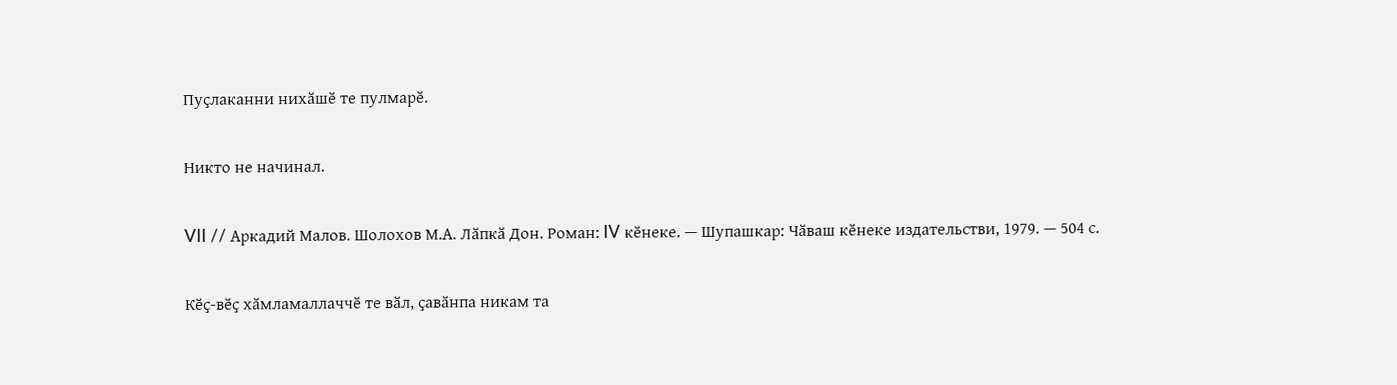Пуҫлаканни нихӑшӗ те пулмарӗ.

Никто не начинал.

VII // Аркадий Малов. Шолохов М.А. Лӑпкӑ Дон. Роман: IV кӗнеке. — Шупашкар: Чӑваш кӗнеке издательстви, 1979. — 504 с.

Кӗҫ-вӗҫ хӑмламаллаччӗ те вӑл, ҫавӑнпа никам та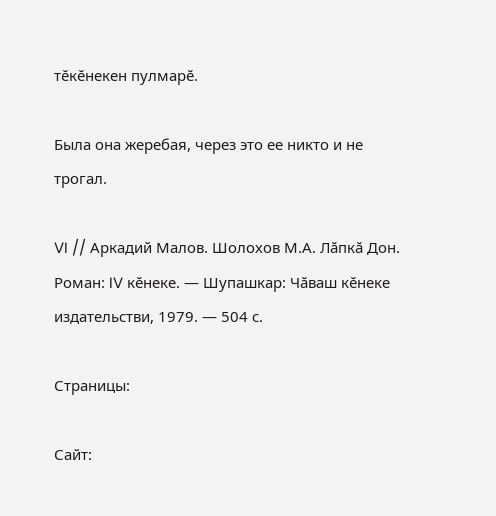тӗкӗнекен пулмарӗ.

Была она жеребая, через это ее никто и не трогал.

VI // Аркадий Малов. Шолохов М.А. Лӑпкӑ Дон. Роман: IV кӗнеке. — Шупашкар: Чӑваш кӗнеке издательстви, 1979. — 504 с.

Страницы:

Сайт: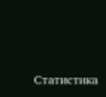Статистика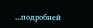...подробней